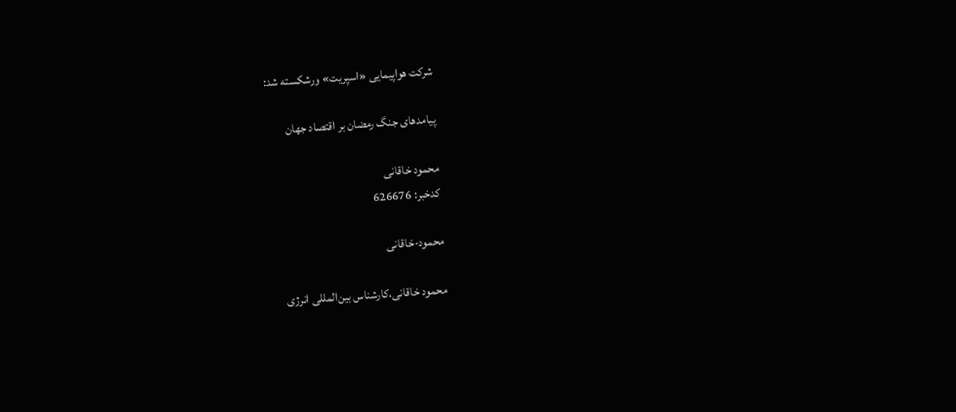شرکت هواپیمایی «اسپریت» ورشکسته شد:

پیامدهای جنگ رمضان بر اقتصاد جهان

محمود خاقانی
کدخبر: 626676

محمود-خاقانی

محمود خاقانی،کارشناس بین‌المللی انرژی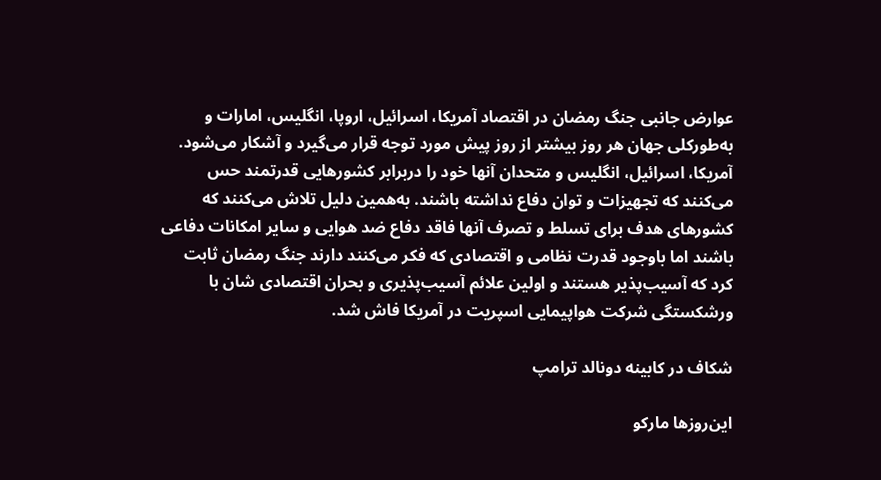عوارض جانبی جنگ رمضان در اقتصاد آمریکا، اسرائیل، اروپا، انگلیس، امارات و به‌طورکلی جهان هر روز بیشتر از روز پیش مورد توجه قرار می‌گیرد و آشکار می‌شود. آمریکا، اسرائیل، انگلیس و متحدان آنها خود را دربرابر کشورهایی قدرتمند حس می‌کنند که تجهیزات و توان دفاع نداشته باشند. به‌همین دلیل تلاش می‌کنند که کشورهای هدف برای تسلط و تصرف آنها فاقد دفاع ضد هوایی و سایر امکانات دفاعی باشند اما باوجود قدرت نظامی و اقتصادی که فکر می‌کنند دارند جنگ رمضان ثابت کرد که آسیب‌پذیر هستند و اولین علائم آسیب‌پذیری و بحران اقتصادی شان با ورشکستگی شرکت هواپیمایی اسپریت در آمریکا فاش شد.

شکاف در کابینه دونالد ترامپ

این‌روزها مارکو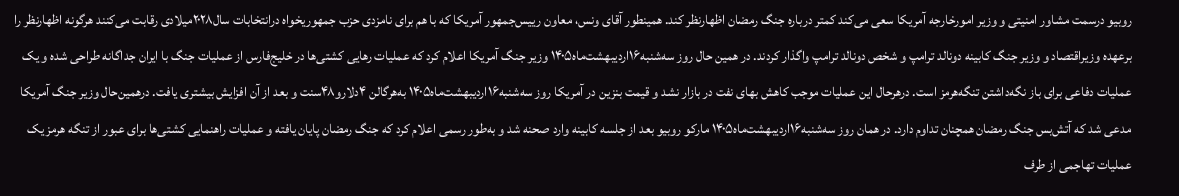روبیو درسمت مشاور امنیتی و وزیر امورخارجه آمریکا سعی می‌کند کمتر درباره جنگ رمضان اظهارنظر کند. همینطور آقای ونس، معاون رییس‌جمهور آمریکا که با هم برای نامزدی حزب جمهوریخواه درانتخابات سال۲۰۲۸میلادی رقابت می‌کنند هرگونه اظهارنظر را برعهده وزیراقتصاد و وزیر جنگ کابینه دونالد ترامپ و شخص دونالد ترامپ واگذار کردند. در همین حال روز سه‌شنبه۱۶اردیبهشت‌ماه۱۴۰۵ وزیر جنگ آمریکا اعلام کرد که عملیات رهایی کشتی‌ها در خلیج‌فارس از عملیات جنگ با ایران جداگانه طراحی شده و یک عملیات دفاعی برای باز نگه‌داشتن تنگه‌هرمز است. درهرحال این عملیات موجب کاهش بهای نفت در بازار نشد و قیمت بنزین در آمریکا روز سه‌شنبه۱۶اردیبهشت‌ماه۱۴۰۵ به‌هرگالن ۴دلارو۴۸سنت و بعد از آن افزایش بیشتری یافت. درهمین‌حال وزیر جنگ آمریکا مدعی شد که آتش‌بس جنگ رمضان همچنان تداوم دارد. در همان روز سه‌شنبه۱۶اردیبهشت‌ماه۱۴۰۵ مارکو روبیو بعد از جلسه کابینه وارد صحنه شد و به‌طور رسمی اعلام کرد که جنگ رمضان پایان یافته و عملیات راهنمایی کشتی‌ها برای عبور از تنگه هرمز یک عملیات تهاجمی از طرف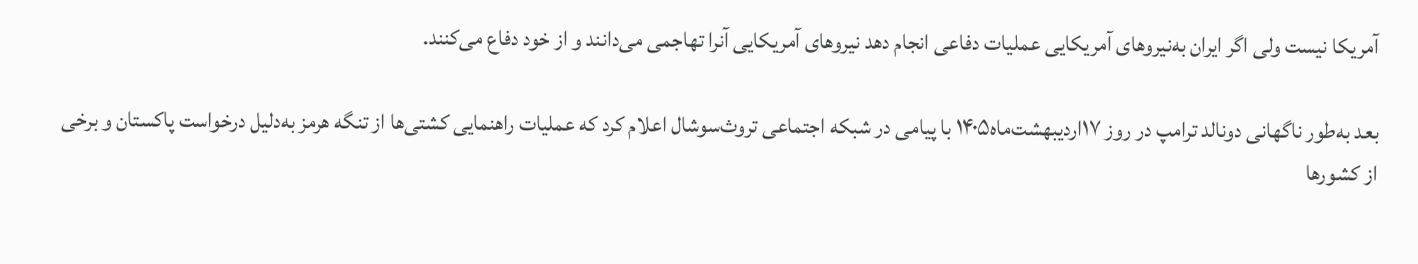آمریکا نیست ولی اگر ایران به‌نیروهای آمریکایی عملیات دفاعی انجام دهد نیروهای آمریکایی آنرا تهاجمی می‌دانند و از خود دفاع می‌کنند.

بعد به‌طور ناگهانی دونالد ترامپ در روز ۱۷اردیبهشت‌ماه۱۴۰۵ با پیامی در شبکه اجتماعی تروث‌سوشال اعلام کرد که عملیات راهنمایی کشتی‌ها از تنگه هرمز به‌دلیل درخواست پاکستان و برخی از کشورها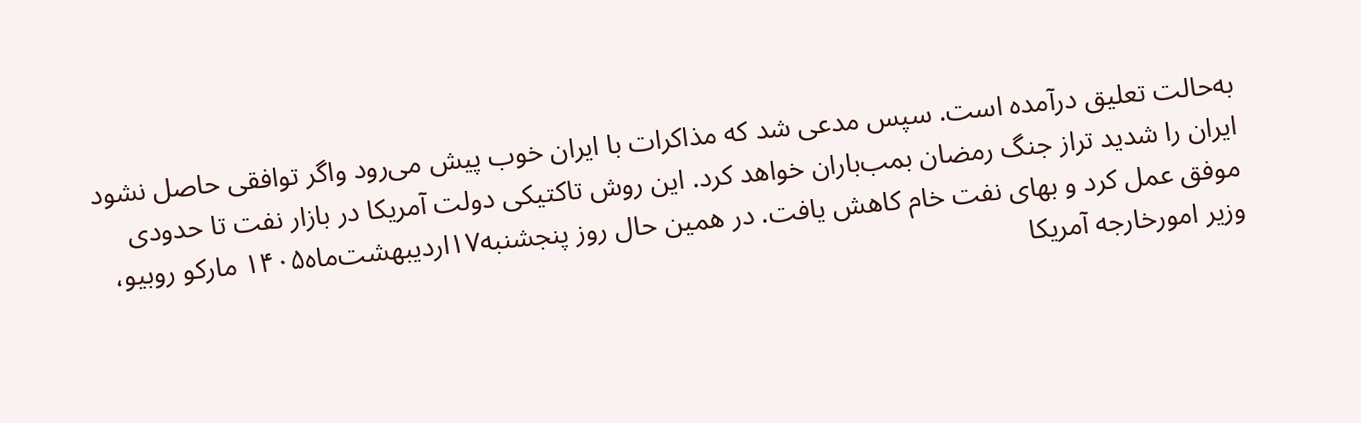به‌حالت تعلیق درآمده است. سپس مدعی شد که مذاکرات با ایران خوب پیش می‌رود واگر توافقی حاصل نشود ایران را شدید تراز جنگ رمضان بمب‌باران خواهد کرد. این روش تاکتیکی دولت آمریکا در بازار نفت تا حدودی موفق عمل کرد و بهای نفت خام کاهش یافت. در همین حال روز پنجشنبه۱۷اردیبهشت‌ماه۱۴۰۵ مارکو روبیو، وزیر امورخارجه آمریکا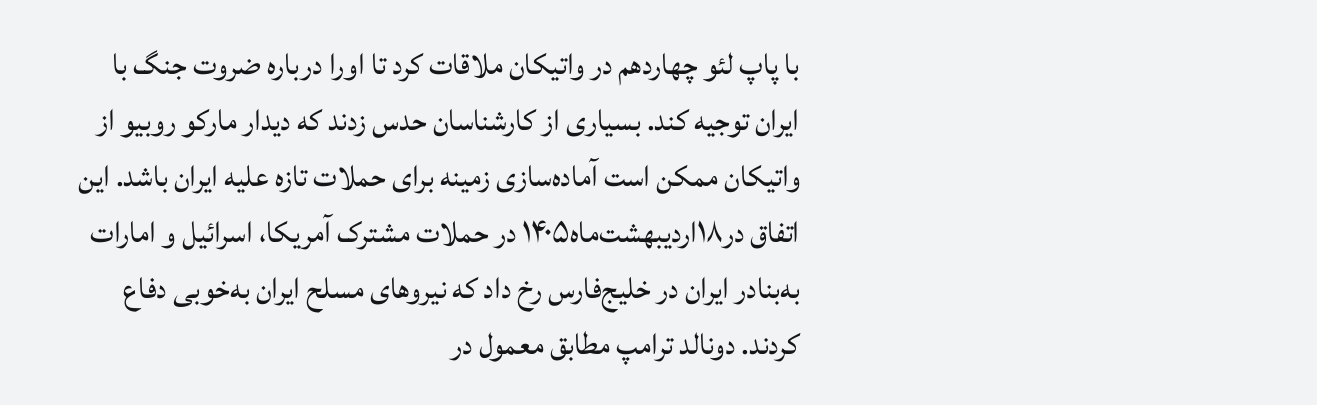با پاپ لئو چهاردهم در واتیکان ملاقات کرد تا اورا درباره ضروت جنگ با ایران توجیه کند. بسیاری از کارشناسان حدس زدند که دیدار مارکو روبیو از واتیکان ممکن است آماده‌سازی زمینه برای حملات تازه علیه ایران باشد. این اتفاق در۱۸اردیبهشت‌ماه۱۴۰۵ در حملات مشترک آمریکا، اسرائیل و امارات به‌بنادر ایران در خلیج‌فارس رخ داد که نیروهای مسلح ایران به‌خوبی دفاع کردند. دونالد ترامپ مطابق معمول در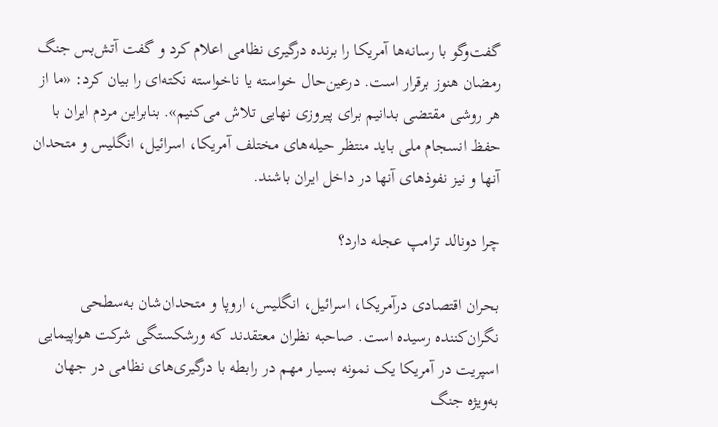گفت‌وگو با رسانه‌ها آمریکا را برنده درگیری نظامی اعلام کرد و گفت آتش‌بس جنگ رمضان هنوز برقرار است. درعین‌حال خواسته یا ناخواسته نکته‌ای را بیان کرد: «ما از هر روشی مقتضی بدانیم برای پیروزی نهایی تلاش می‌کنیم». بنابراین مردم ایران با حفظ انسجام ملی باید منتظر حیله‌های مختلف آمریکا، اسرائیل، انگلیس و متحدان آنها و نیز نفوذ‌های آنها در داخل ایران باشند.

چرا دونالد ترامپ عجله دارد؟

بحران اقتصادی درآمریکا، اسرائیل، انگلیس، اروپا و متحدان‌شان به‌سطحی نگران‌کننده رسیده است. صاحبه نظران معتقدند که ورشکستگی شرکت هواپیمایی اسپریت در آمریکا یک نمونه بسیار مهم در رابطه با درگیری‌های نظامی در جهان به‌ویژه جنگ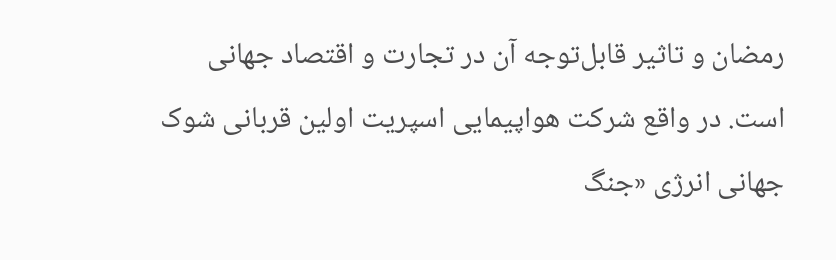رمضان و تاثیر قابل‌توجه آن در تجارت و اقتصاد جهانی است. در واقع شرکت هواپیمایی اسپریت اولین قربانی شوک جهانی انرژی «جنگ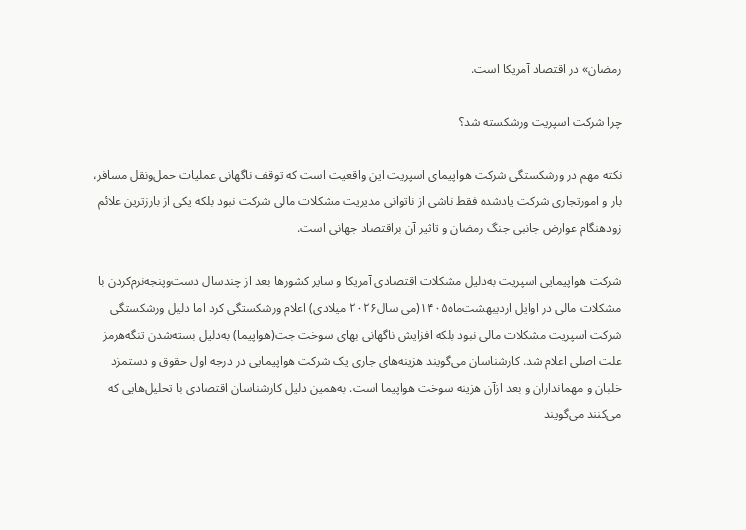رمضان» در اقتصاد آمریکا است.

چرا شرکت اسپریت ورشکسته شد؟

نکته مهم در ورشکستگی شرکت هواپیمای اسپریت این واقعیت است که توقف ناگهانی عملیات حمل‌ونقل مسافر، بار و امورتجاری شرکت یادشده فقط ناشی از ناتوانی مدیریت مشکلات مالی شرکت نبود بلکه یکی از بارز‌ترین علائم زودهنگام عوارض جانبی جنگ رمضان و تاثیر آن براقتصاد جهانی است.

شرکت هواپیمایی اسپریت به‌دلیل مشکلات اقتصادی آمریکا و سایر کشورها بعد از چندسال دست‌وپنجه‌نرم‌کردن با مشکلات مالی در اوایل اردیبهشت‌ماه۱۴۰۵(می ‌سال۲۰۲۶ میلادی) اعلام ورشکستگی کرد اما دلیل ورشکستگی شرکت اسپریت مشکلات مالی نبود بلکه افزایش ناگهانی بهای سوخت جت(هواپیما) به‌دلیل بسته‌شدن تنگه‌هرمز علت اصلی اعلام شد. کارشناسان می‌گویند هزینه‌های جاری یک شرکت هواپیمایی در درجه اول حقوق و دستمزد خلبان و مهمانداران و بعد ازآن هزینه سوخت هواپیما است. به‌همین دلیل کارشناسان اقتصادی با تحلیل‌هایی که می‌کنند می‌گویند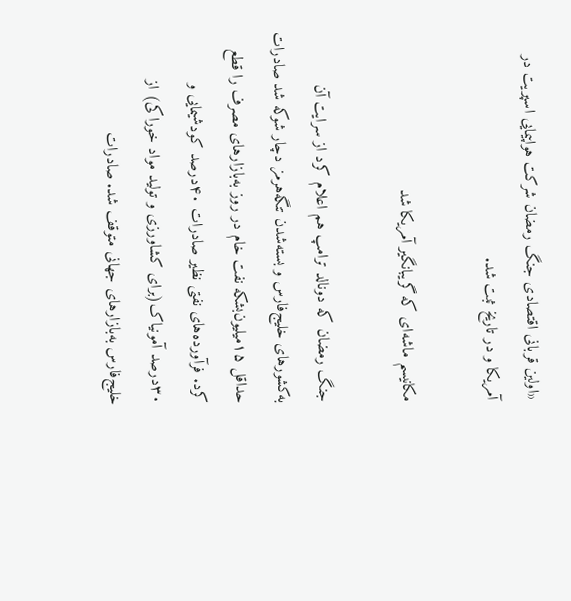«اولین قربانی اقتصادی جنگ رمضان شرکت هواپیمایی اسپریت در آمریکا و در تاریخ ثبت شد.

مکانیسم ماشه‌ای که گریبانگیر آمریکا شد

جنگ رمضان که دونالد ترامپ هم اعلام کرد از سرایت آن به‌کشورهای خلیج‌فارس و بسته‌شدن تنگه‌هرمز دچار شوکه شد صادرات حداقل ۱۵‌میلیون‌بشکه نفت خام در روز به‌بازار‌های مصرف را قطع کرد. فرآورده‌های نفتی نظیر صادرات ۴۰‌درصد کودشیمایی و ۳۰‌درصد آمونیاک(برای کشاورزی و تولید مواد خوراکی) از خلیج‌فارس به‌بازار‌های جهانی متوقف شد. صادرات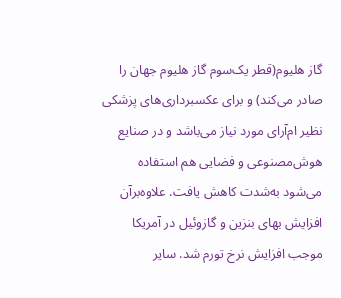گاز هلیوم(قطر یک‌سوم گاز هلیوم جهان را صادر می‌کند) و برای عکسبرداری‌های پزشکی نظیر ام‌آر‌ای مورد نیاز می‌باشد و در صنایع هوش‌مصنوعی و فضایی هم استفاده می‌شود به‌شدت کاهش یافت. علاوه‌برآن افزایش بهای بنزین و گازوئیل در آمریکا موجب افزایش نرخ تورم شد. سایر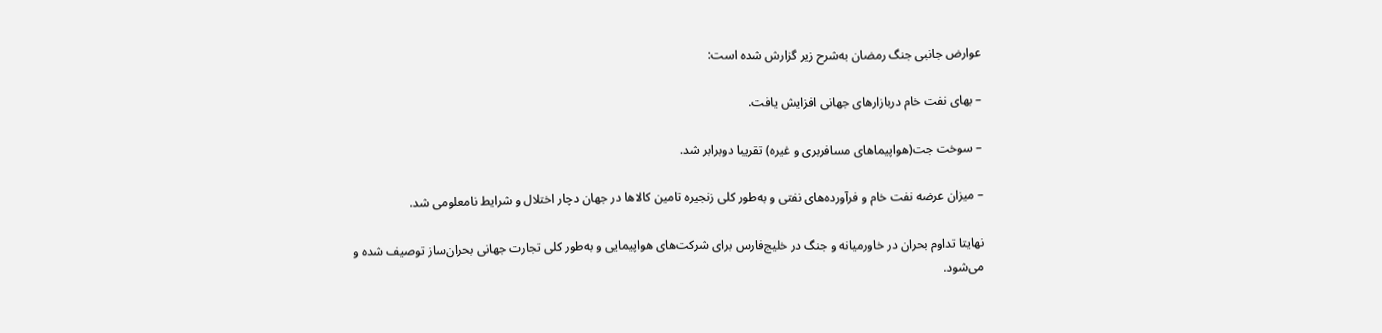عوارض جانبی جنگ رمضان به‌شرح زیر گزارش شده است:

– بهای نفت خام دربازار‌های جهانی افزایش یافت.

– سوخت جت(هواپیماهای مسافربری و غیره) تقریبا دوبرابر شد.

– میزان عرضه نفت خام و فرآورده‌های نفتی و به‌طور کلی زنجیره تامین کالاها در جهان دچار اختلال و شرایط نامعلومی شد.

نهایتا تداوم بحران در خاورمیانه و جنگ در خلیج‌فارس برای شرکت‌های هواپیمایی و به‌طور کلی تجارت جهانی بحران‌ساز توصیف شده و می‌شود.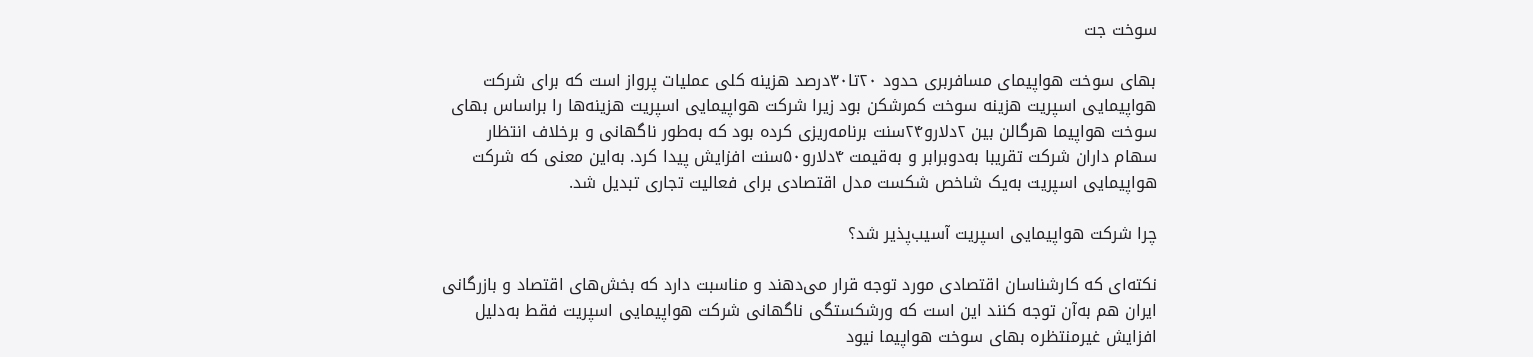سوخت جت

بهای سوخت هواپیمای مسافربری حدود ۲۰تا۳۰‌درصد هزینه کلی عملیات پرواز است که برای شرکت هواپیمایی اسپریت هزینه سوخت کمرشکن بود زیرا شرکت هواپیمایی اسپریت هزینه‌ها را براساس بهای سوخت هواپیما هرگالن بین ۲دلارو۲۴سنت برنامه‌ریزی کرده بود که به‌طور ناگهانی و برخلاف انتظار سهام داران شرکت تقریبا به‌دوبرابر و به‌قیمت ۴دلارو۵۰سنت افزایش پیدا کرد. به‌این معنی که شرکت هواپیمایی اسپریت به‌یک شاخص شکست مدل اقتصادی برای فعالیت تجاری تبدیل شد.

چرا شرکت هواپیمایی اسپریت آسیب‌پذیر شد؟

نکته‌ای که کارشناسان اقتصادی مورد توجه قرار می‌دهند و مناسبت دارد که بخش‌های اقتصاد و بازرگانی ایران هم به‌آن توجه کنند این است که ورشکستگی ناگهانی شرکت هواپیمایی اسپریت فقط به‌دلیل افزایش غیرمنتظره بهای سوخت هواپیما نیود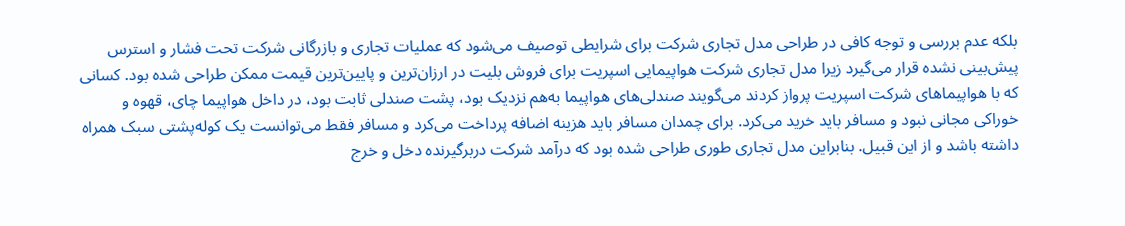بلکه عدم بررسی و توجه کافی در طراحی مدل تجاری شرکت برای شرایطی توصیف می‌شود که عملیات تجاری و بازرگانی شرکت تحت فشار و استرس پیش‌بینی نشده قرار می‌گیرد زیرا مدل تجاری شرکت هواپیمایی اسپریت برای فروش بلیت در ارزان‌ترین و پایین‌ترین قیمت ممکن طراحی شده بود. کسانی که با هواپیما‌های شرکت اسپریت پرواز کردند می‌گویند صندلی‌های هواپیما به‌هم نزدیک بود، پشت صندلی ثابت بود، در داخل هواپیما چای، قهوه و خوراکی مجانی نبود و مسافر باید خرید می‌کرد. برای چمدان مسافر باید هزینه اضافه پرداخت می‌کرد و مسافر فقط می‌توانست یک کوله‌پشتی سبک همراه داشته باشد و از این قبیل. بنابراین مدل تجاری طوری طراحی شده بود که درآمد شرکت دربرگیرنده دخل و خرج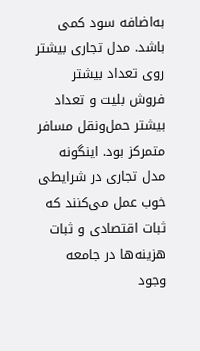به‌اضافه سود کمی باشد. مدل تجاری بیشتر روی تعداد بیشتر فروش بلیت و تعداد بیشتر حمل‌ونقل مسافر متمرکز بود. اینگونه مدل تجاری در شرایطی خوب عمل می‌کنند که ثبات اقتصادی و ثبات هزینه‌ها در جامعه وجود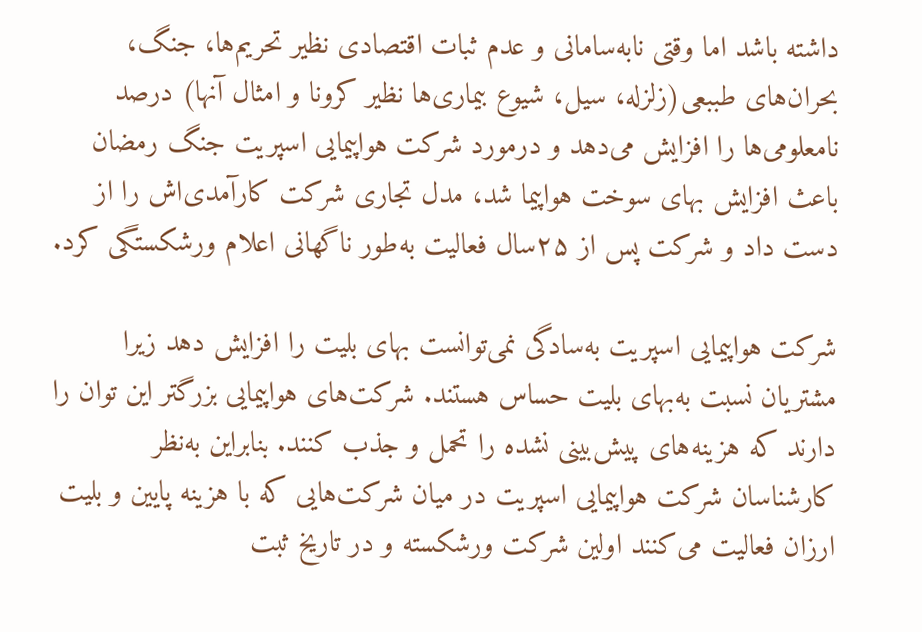داشته باشد اما وقتی نابه‌سامانی و عدم ثبات اقتصادی نظیر تحریم‌ها، جنگ، بحران‌های طببعی(زلزله، سیل، شیوع بیماری‌ها نظیر کرونا و امثال آنها) درصد نامعلومی‌ها را افزایش می‌دهد و درمورد شرکت هواپیمایی اسپریت جنگ رمضان باعث افزایش بهای سوخت هواپیما شد، مدل تجاری شرکت کارآمدی‌اش را از دست داد و شرکت پس از ۲۵سال فعالیت به‌طور ناگهانی اعلام ورشکستگی کرد.

شرکت هواپیمایی اسپریت به‌سادگی نمی‌توانست بهای بلیت را افزایش دهد زیرا مشتریان نسبت به‌بهای بلیت حساس هستند. شرکت‌های هواپیمایی بزرگتر این توان را دارند که هزینه‌های پیش‌بینی نشده را تحمل و جذب کنند. بنابراین به‌نظر کارشناسان شرکت هواپیمایی اسپریت در میان شرکت‌هایی که با هزینه پایین و بلیت ارزان فعالیت می‌کنند اولین شرکت ورشکسته و در تاریخ ثبت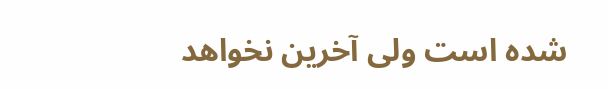شده است ولی آخرین نخواهد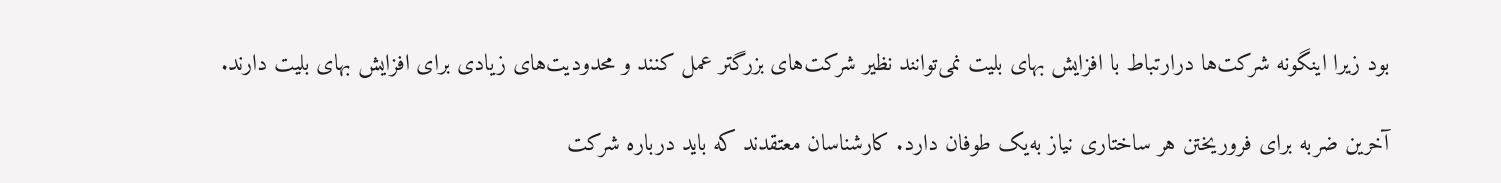بود زیرا اینگونه شرکت‌ها درارتباط با افزایش بهای بلیت نمی‌توانند نظیر شرکت‌های بزرگتر عمل کنند و محدودیت‌های زیادی برای افزایش بهای بلیت دارند.

آخرین ضربه برای فروریختن هر ساختاری نیاز به‌یک طوفان دارد. کارشناسان معتقدند که باید درباره شرکت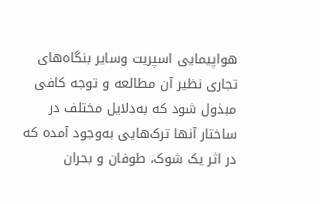هواپیمایی اسپریت وسایر بنگاه‌های تجاری نظیر آن مطالعه و توجه کافی مبذول شود که به‌دلایل مختلف در ساختار آنها ترک‌هایی به‌وجود آمده که در اثر یک شوک، طوفان و بحران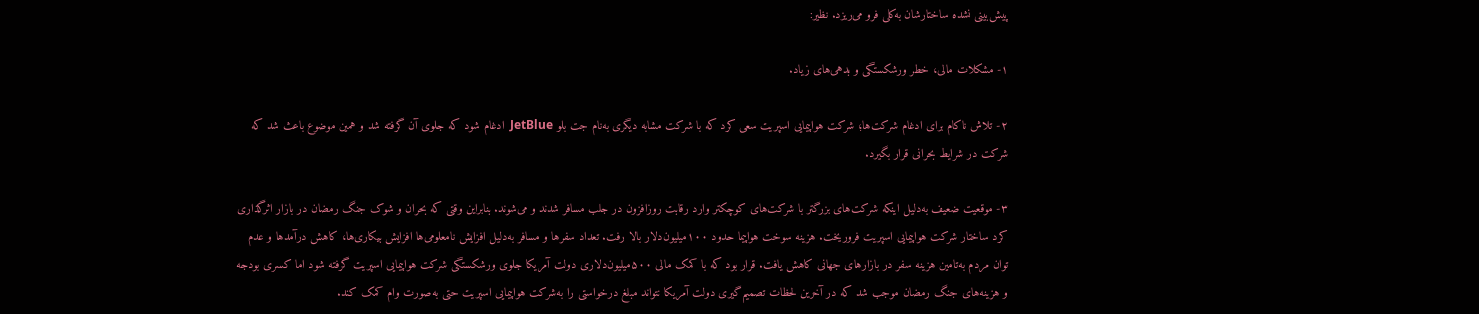پیش‌بینی نشده ساختارشان به‌کلی فرو می‌ریزد. نظیر:

۱- مشکلات مالی، خطر ورشکستگی و بدهی‌های زیاد.

۲- تلاش ناکام برای ادغام شرکت‌ها؛ شرکت هواپیمایی اسپریت سعی کرد که با شرکت مشابه دیگری به‌نام جت بلو JetBlue  ادغام شود که جلوی آن گرفته شد و همین موضوع باعث شد که شرکت در شرایط بحرانی قرار بگیرد.

۳- موقعیت ضعیف به‌دلیل اینکه شرکت‌های بزرگتر با شرکت‌های کوچکتر وارد رقابت روزافزون در جلب مسافر شدند و می‌شوند. بنابراین وقتی که بحران و شوک جنگ رمضان در بازار اثرگذاری کرد ساختار شرکت هواپیمایی اسپریت فروریخت. هزینه سوخت هواپیما حدود ۱۰۰‌میلیون‌دلار بالا رفت. تعداد سفرها و مسافر به‌دلیل افزایش نامعلومی‌ها افزایش بیکاری‌ها، کاهش درآمد‌ها و عدم توان مردم به‌تامین هزینه سفر در بازارهای جهانی کاهش یافت. قرار بود که با کمک مالی ۵۰۰‌میلیون‌دلاری دولت آمریکا جلوی ورشکستگی شرکت هواپیمایی اسپریت گرفته شود اما کسری بودجه و هزینه‌های جنگ رمضان موجب شد که در آخرین لحظات تصمیم‌گیری دولت آمریکا نتواند مبلغ درخواستی را به‌شرکت هواپیمایی اسپریت حتی به‌صورت وام کمک کند.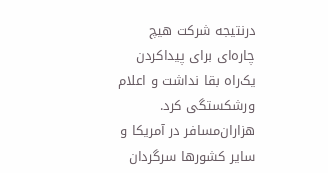درنتیجه شرکت هیچ چاره‌ای برای پیداکردن یک‌راه بقا نداشت و اعلام ورشکستگی کرد. هزاران‌مسافر در آمریکا و سایر کشورها سرگردان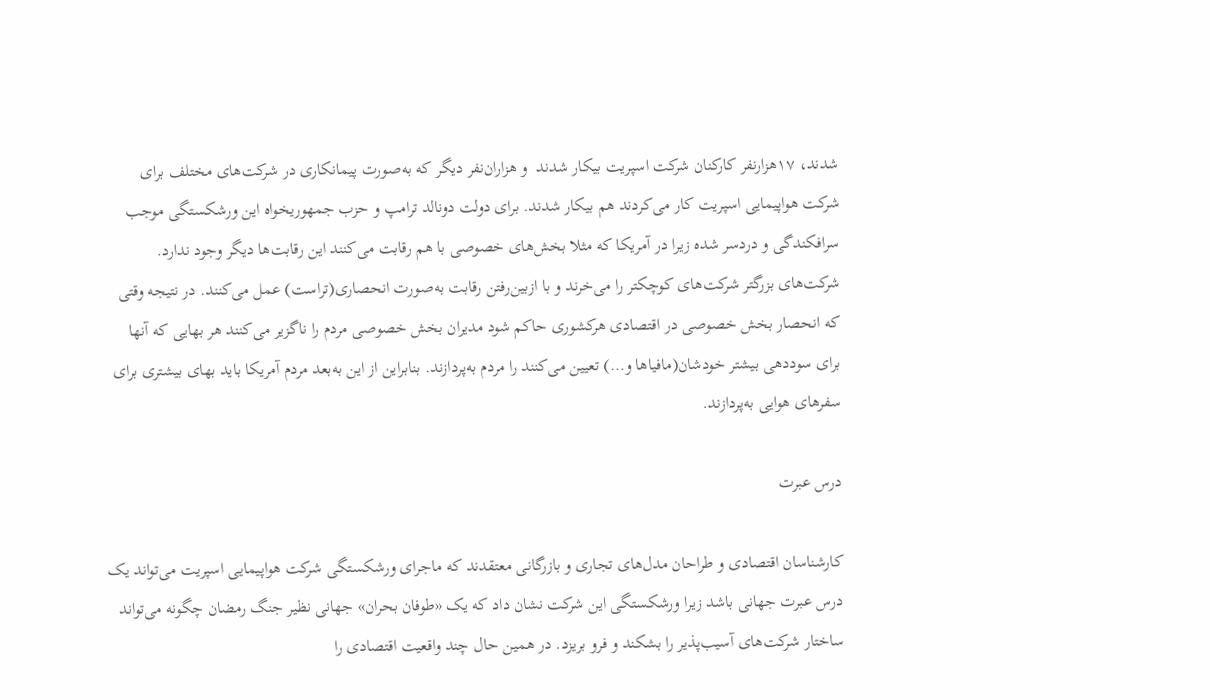شدند، ۱۷هزارنفر کارکنان شرکت اسپریت بیکار شدند  و ‌هزاران‌نفر دیگر که به‌صورت پیمانکاری در شرکت‌های مختلف برای شرکت هواپیمایی اسپریت کار می‌کردند هم بیکار شدند. برای دولت دونالد ترامپ و حزب جمهوریخواه این ورشکستگی موجب سرافکندگی و دردسر شده زیرا در آمریکا که مثلا بخش‌های خصوصی با هم رقابت می‌کنند این رقابت‌ها دیگر وجود ندارد. شرکت‌های بزرگتر شرکت‌های کوچکتر را می‌خرند و با ازبین‌رفتن رقابت به‌صورت انحصاری(تراست) عمل می‌کنند. در نتیجه وقتی که انحصار بخش خصوصی در اقتصادی هرکشوری حاکم شود مدیران بخش خصوصی مردم را ناگزیر می‌کنند هر بهایی که آنها برای سود‌دهی بیشتر خودشان(مافیاها و…) تعیین می‌کنند را مردم به‌پردازند. بنابراین از این به‌بعد مردم آمریکا باید بهای بیشتری برای سفر‌های هوایی به‌پردازند.

درس عبرت

کارشناسان اقتصادی و طراحان مدل‌های تجاری و بازرگانی معتقدند که ماجرای ورشکستگی شرکت هواپیمایی اسپریت می‌تواند یک درس عبرت جهانی باشد زیرا ورشکستگی این شرکت نشان داد که یک «طوفان بحران» جهانی نظیر جنگ رمضان چگونه می‌تواند ساختار شرکت‌های آسیب‌پذیر را بشکند و فرو بریزد. در همین حال چند واقعیت اقتصادی را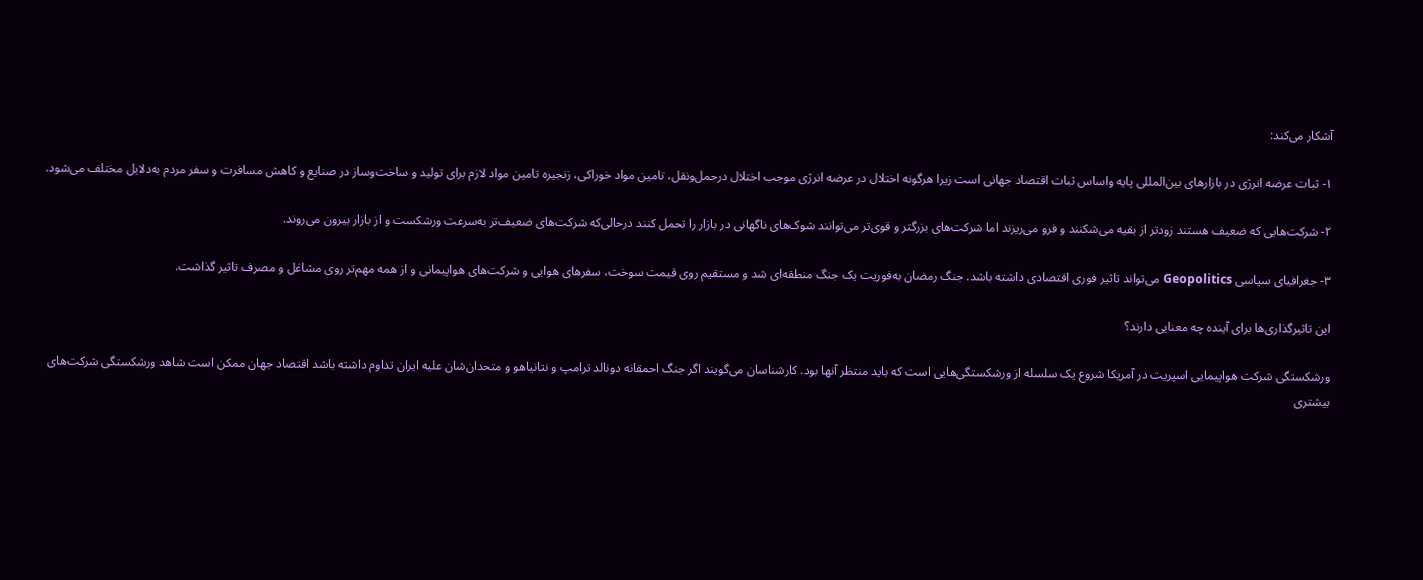آشکار می‌کند:

۱- ثبات عرضه انرژی در بازار‌های بین‌المللی پایه واساس ثبات اقتصاد جهانی است زیرا هرگونه اختلال در عرضه انرژی موجب اختلال درحمل‌ونقل، تامین مواد خوراکی، زنجیره تامین مواد لازم برای تولید و ساخت‌وساز در صنایع و کاهش مسافرت و سفر مردم به‌دلایل مختلف می‌شود.

۲- شرکت‌هایی که ضعیف هستند زود‌تر از بقیه می‌شکنند و فرو می‌ریزند اما شرکت‌های بزرگتر و قوی‌تر می‌توانند شوک‌های ناگهانی در بازار را تحمل کنند درحالی‌که شرکت‌های ضعیف‌تر به‌سرعت ورشکست و از بازار بیرون می‌روند.

۳- جغرافیای سیاسی Geopolitics می‌تواند تاثیر فوری اقتصادی داشته باشد. جنگ رمضان به‌فوریت یک جنگ منطقه‌ای شد و مستقیم روی قیمت سوخت، سفرهای هوایی و شرکت‌های هواپیمانی و از همه مهم‌تر روی مشاغل و مصرف تاثیر گذاشت.

این تاثیرگذاری‌ها برای آینده چه معنایی دارند؟

ورشکستگی شرکت هواپیمایی اسپریت در آمریکا شروع یک سلسله از ورشکستگی‌هایی است که باید منتظر آنها بود. کارشناسان می‌گویند اگر جنگ احمقانه دونالد ترامپ و نتانیاهو و متحدان‌شان علیه ایران تداوم داشته باشد اقتصاد جهان ممکن است شاهد ورشکستگی شرکت‌های بیشتری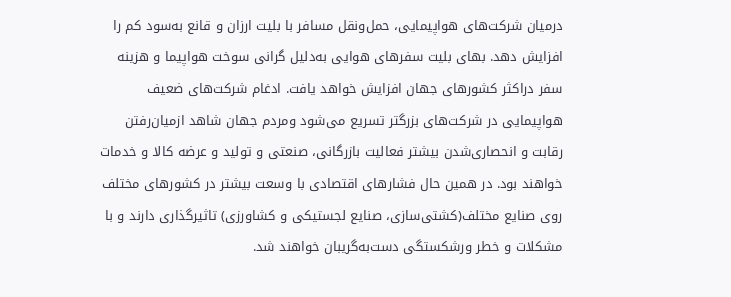درمیان شرکت‌های هواپیمایی، حمل‌ونقل مسافر با بلیت ارزان و قانع به‌سود کم را افزایش دهد. بهای بلیت سفرهای هوایی به‌دلیل گرانی سوخت هواپیما و هزینه سفر دراکثر کشورهای جهان افزایش خواهد یافت. ادغام شرکت‌های ضعیف هواپیمایی در شرکت‌های بزرگتر تسریع می‌شود ومردم جهان شاهد ازمیان‌رفتن رقابت و انحصاری‌شدن بیشتر فعالیت بازرگانی، صنعتی و تولید و عرضه کالا و خدمات خواهند بود. در همین حال فشار‌های اقتصادی با وسعت بیشتر در کشورهای مختلف روی صنایع مختلف(کشتی‌سازی، صنایع لجستیکی و کشاورزی) تاثیرگذاری دارند و با مشکلات و خطر ورشکستگی دست‌به‌گریبان خواهند شد.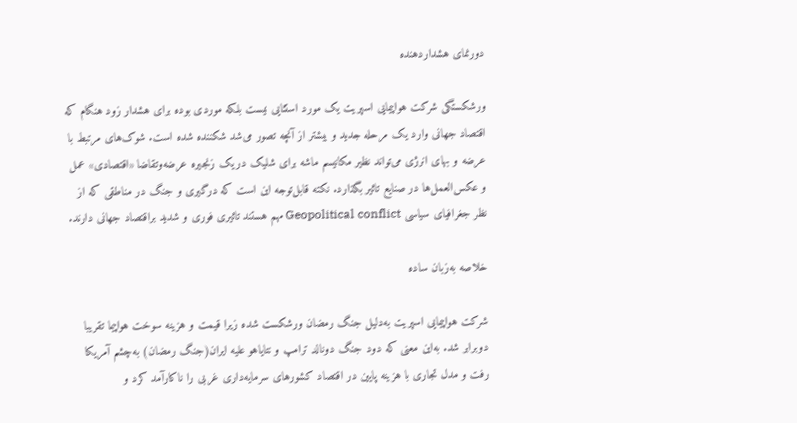دورنمای هشدار‌دهنده

ورشکستگی شرکت هواپیمایی اسپریت یک مورد استثایی نیست بلکه موردی بوده برای هشدار زود هنگام که اقتصاد جهانی وارد یک مرحله جدید و بیشتر از آنچه تصور می‌شد شکننده شده است. شوک‌های مرتبط با عرضه و بهای انرژی می‌تواند نظیر مکانیسم ماشه برای شلیک دریک زنجیره عرضه‌وتقاضا «اقتصادی» عمل و عکس‌العمل‌ها در صنایع تاثیر بگذارد. نکته قابل‌توجه این است که درگیری و جنگ در مناطقی که از نظر جغرافیای سیاسی Geopolitical conflict مهم هستند تاثیری فوری و شدید براقتصاد جهانی دارند.

خلاصه به‌زبان ساده

شرکت هواپیمایی اسپریت به‌دلیل جنگ رمضان ورشکست شده زیرا قیمت و هزینه سوخت هواپیما تقریبا دوبرابر شد. به‌این معنی که دود جنگ دونالد ترامپ و نتایاهو علیه ایران(جنگ رمضان) به‌چشم آمریکا رفت و مدل تجاری با هزینه پایین در اقتصاد کشورهای سرمایه‌داری غربی را ناکارآمد کرد و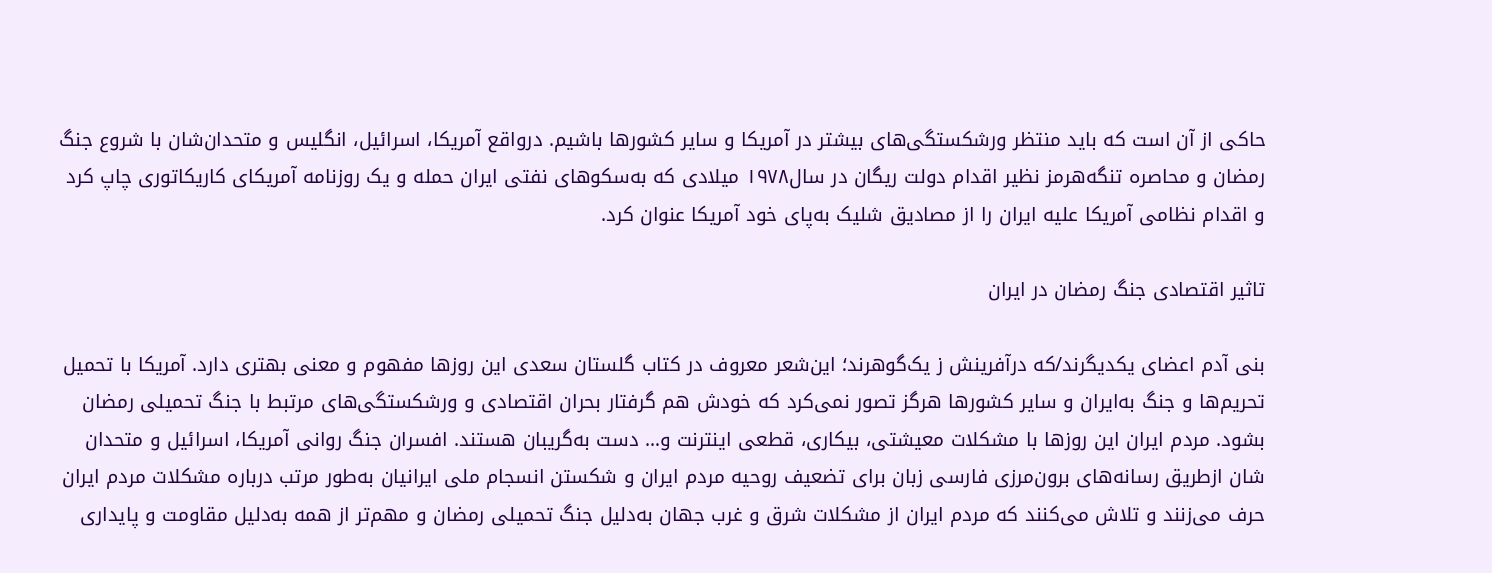حاکی از آن است که باید منتظر ورشکستگی‌های بیشتر در آمریکا و سایر کشورها باشیم. درواقع آمریکا، اسرائیل، انگلیس و متحدان‌شان با شروع جنگ رمضان و محاصره تنگه‌هرمز نظیر اقدام دولت ریگان در سال۱۹۷۸ میلادی که به‌سکوهای نفتی ایران حمله و یک روزنامه آمریکای کاریکاتوری چاپ کرد و اقدام نظامی آمریکا علیه ایران را از مصادیق شلیک به‌پای خود آمریکا عنوان کرد.

تاثیر اقتصادی جنگ رمضان در ایران

بنی آدم اعضای یکدیگرند/که درآفرینش ز یک‌گوهرند؛ این‌شعر معروف در کتاب گلستان سعدی این روزها مفهوم و معنی بهتری دارد. آمریکا با تحمیل تحریم‌ها و جنگ به‌ایران و سایر کشورها هرگز تصور نمی‌کرد که خودش هم گرفتار بحران اقتصادی و ورشکستگی‌های مرتبط با جنگ تحمیلی رمضان بشود. مردم ایران این روزها با مشکلات معیشتی، بیکاری، قطعی اینترنت و… دست به‌گریبان هستند. افسران جنگ روانی آمریکا، اسرائیل و متحدان شان ازطریق رسانه‌های برون‌مرزی فارسی زبان برای تضعیف روحیه مردم ایران و شکستن انسجام ملی ایرانیان به‌طور مرتب درباره مشکلات مردم ایران حرف می‌زنند و تلاش می‌کنند که مردم ایران از مشکلات شرق و غرب جهان به‌دلیل جنگ تحمیلی رمضان و مهم‌تر از همه به‌دلیل مقاومت و پایداری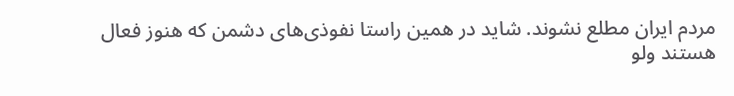مردم ایران مطلع نشوند. شاید در همین راستا نفوذی‌های دشمن که هنوز فعال هستند ولو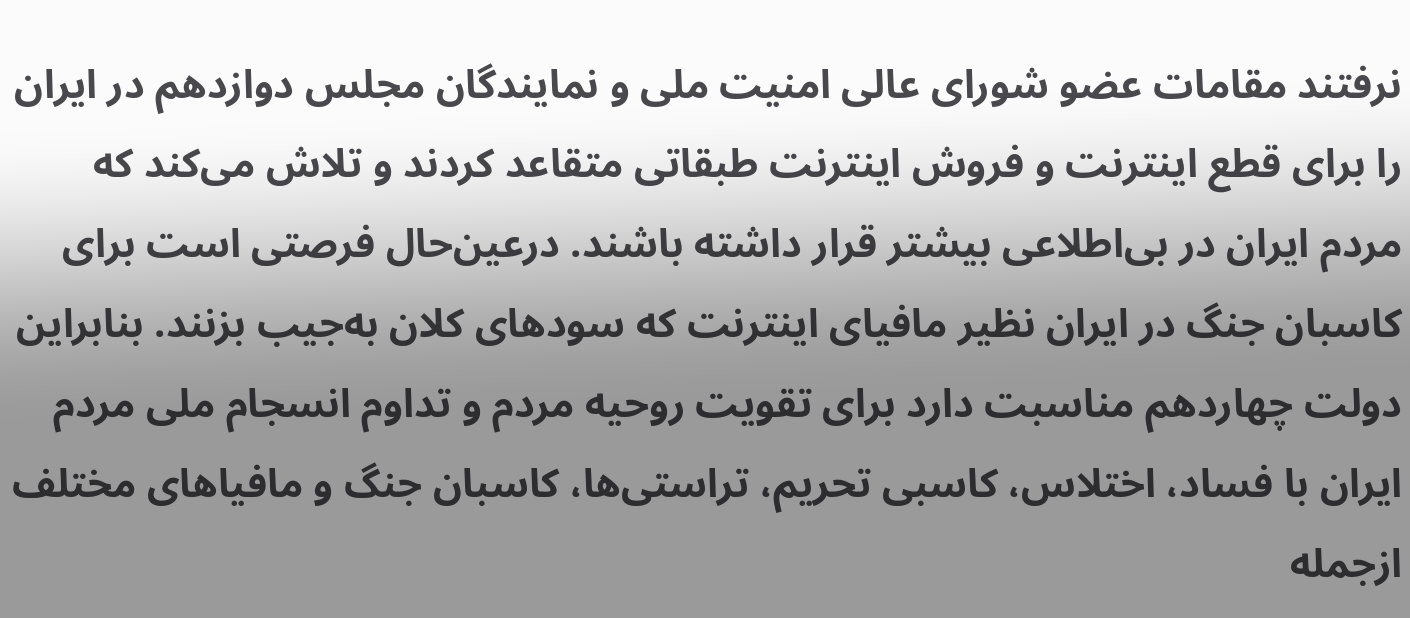نرفتند مقامات عضو شورای عالی امنیت ملی و نمایندگان مجلس دوازدهم در ایران را برای قطع اینترنت و فروش اینترنت طبقاتی متقاعد کردند و تلاش می‌کند که مردم ایران در بی‌اطلاعی بیشتر قرار داشته باشند. درعین‌حال فرصتی است برای کاسبان جنگ در ایران نظیر مافیای اینترنت که سود‌های کلان به‌جیب بزنند. بنابراین دولت چهاردهم مناسبت دارد برای تقویت روحیه مردم و تداوم انسجام ملی مردم ایران با فساد، اختلاس، کاسبی تحریم، تراستی‌ها، کاسبان جنگ و مافیاهای مختلف ازجمله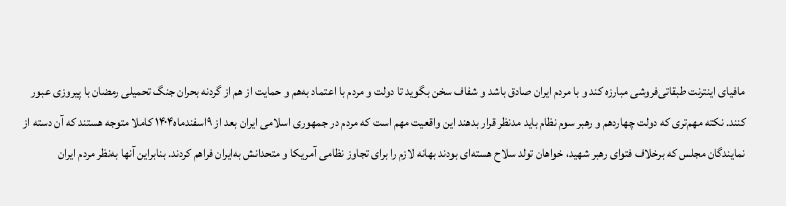مافیای اینترنت طبقاتی‌فروشی مبارزه کند و با مردم ایران صادق باشد و شفاف سخن بگوید تا دولت و مردم با اعتماد به‌هم و حمایت از هم از گردنه بحران جنگ تحمیلی رمضان با پیروزی عبور کنند. نکته مهم‌تری که دولت چهاردهم و رهبر سوم نظام باید مدنظر قرار بدهند این واقعیت مهم است که مردم در جمهوری اسلامی ایران بعد از ۹اسفندماه۱۴۰۴ کاملا متوجه هستند که آن دسته از نمایندگان مجلس که برخلاف فتوای رهبر شهید، خواهان تولد سلاح هسته‌ای بودند بهانه لازم را برای تجاوز نظامی آمریکا و متحدانش به‌ایران فراهم کردند. بنابراین آنها به‌نظر مردم ایران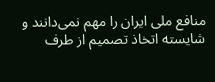منافع ملی ایران را مهم نمی‌دانند و شایسته اتخاذ تصمیم از طرف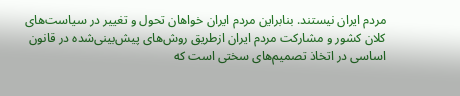مردم ایران نیستند. بنابراین مردم ایران خواهان تحول و تغییر در سیاست‌های کلان کشور و مشارکت مردم ایران ازطریق روش‌های پیش‌بینی‌شده در قانون اساسی در اتخاذ تصمیم‌های سختی است که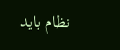نظام باید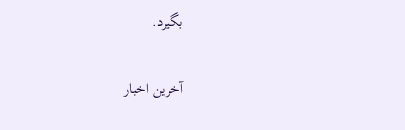بگیرد.

آخرین اخبار